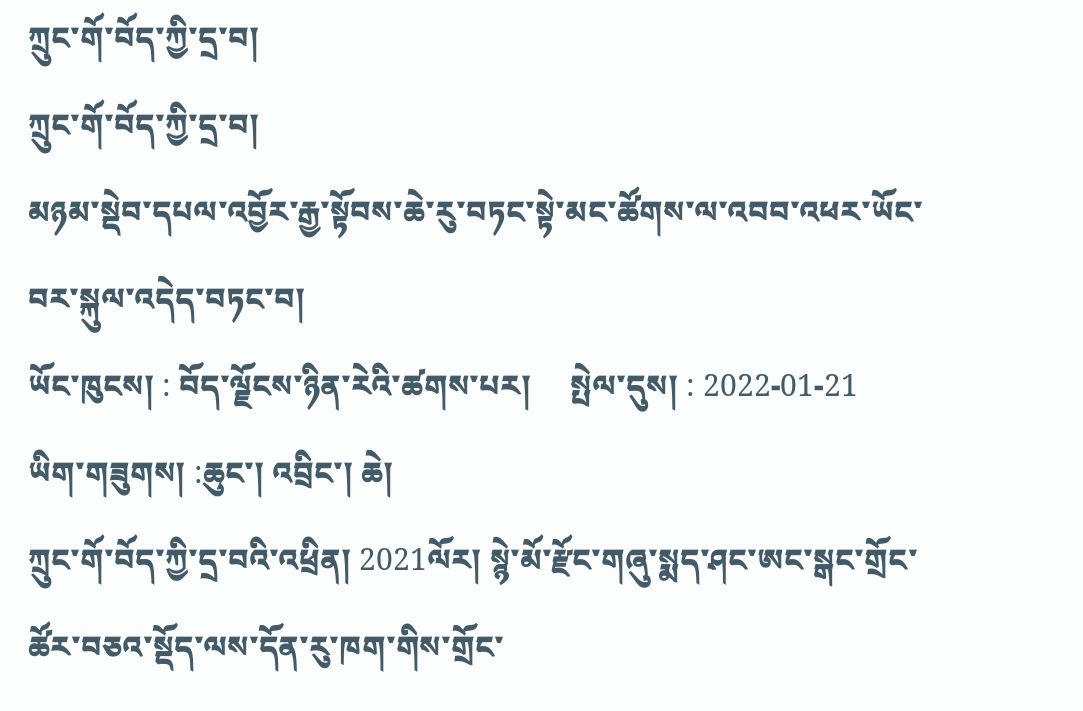ཀྲུང་གོ་བོད་ཀྱི་དྲ་བ།
ཀྲུང་གོ་བོད་ཀྱི་དྲ་བ།
མཉམ་སྡེབ་དཔལ་འབྱོར་རྒྱ་སྟོབས་ཆེ་རུ་བཏང་སྟེ་མང་ཚོགས་ལ་འབབ་འཕར་ཡོང་བར་སྐུལ་འདེད་བཏང་བ།
ཡོང་ཁུངས། : བོད་ལྗོངས་ཉིན་རེའི་ཚགས་པར།     སྤེལ་དུས། : 2022-01-21
ཡིག་གཟུགས། :ཆུང་། འབྲིང་། ཆེ།
ཀྲུང་གོ་བོད་ཀྱི་དྲ་བའི་འཕྲིན། 2021ལོར། སྙེ་མོ་རྫོང་གཞུ་སྨད་ཤང་ཨང་སྒང་གྲོང་ཚོར་བཅའ་སྡོད་ལས་དོན་རུ་ཁག་གིས་གྲོང་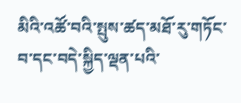མིའི་འཚོ་བའི་སྤུས་ཚད་མཐོ་རུ་གཏོང་བ་དང་བདེ་སྐྱིད་ལྡན་པའི་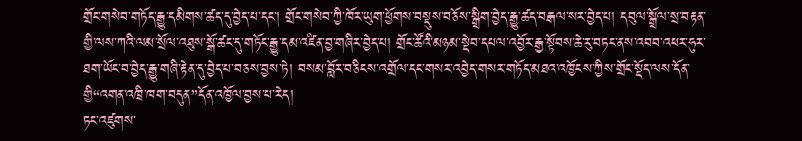གྲོང་གསེབ་གཏོད་རྒྱུ་དམིགས་ཚད་དུ་བྱེད་པ་དང་། གྲོང་གསེབ་ཀྱི་ཁོར་ཡུག་ཕྱོགས་བསྡུས་བཅོས་སྒྲིག་བྱེད་རྒྱུ་ཚད་བརྒལ་སར་བྱེད་པ། དབུལ་སྒྲོལ་སྲ་བརྟན་གྱི་ལས་ཀའི་ལམ་སྲོལ་འཐུས་སྒོ་ཚང་དུ་གཏོང་རྒྱུ་དམ་འཛིན་བྱ་གཞིར་བྱེད་པ། གྲོང་ཚོའི་མཉམ་སྡེབ་དཔལ་འབྱོར་རྒྱ་སྟོབས་ཆེ་རུ་བཏང་ནས་འབབ་འཕར་ཧུར་ཐག་ཡོང་བ་བྱེད་རྒྱུ་གཞི་རྟེན་དུ་བྱེད་པ་བཅས་བྱས་ཏེ། བསམ་བློར་བཅིངས་འགྲོལ་དང་གསར་འབྱེད་གསར་གཏོད་མཐའ་འཁྱོངས་ཀྱིས་གྲོང་སྡོད་ལས་དོན་གྱི“འགན་འཁྲི་ཁག་བདུན”དོན་འཁྱོལ་བྱས་པ་རེད།
ཏང་འཛུགས་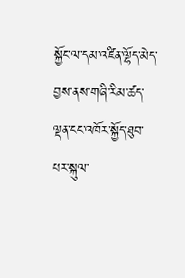སྐྱོང་ལ་དམ་འཛིན་ལྷོད་མེད་བྱས་ནས་གཞི་རིམ་ཚད་ལྡན་ངང་འཁོར་སྐྱོད་ཐུབ་པར་སྐུལ་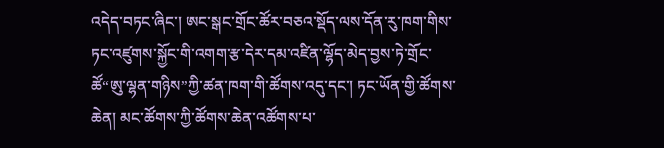འདེད་བཏང་ཞིང་། ཨང་སྒང་གྲོང་ཚོར་བཅའ་སྡོད་ལས་དོན་རུ་ཁག་གིས་ཏང་འཛུགས་སྐྱོང་གི་འགག་རྩ་དེར་དམ་འཛིན་ལྷོད་མེད་བྱས་ཏེ་གྲོང་ཚོ“ཨུ་ལྷན་གཉིས”ཀྱི་ཚན་ཁག་གི་ཚོགས་འདུ་དང་། ཏང་ཡོན་གྱི་ཚོགས་ཆེན། མང་ཚོགས་ཀྱི་ཚོགས་ཆེན་འཚོགས་པ་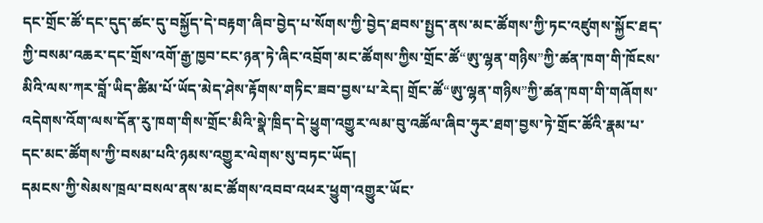དང་གྲོང་ཚོ་དང་དུད་ཚང་དུ་བསྐྱོད་དེ་བརྟག་ཞིབ་བྱེད་པ་སོགས་ཀྱི་བྱེད་ཐབས་སྤྱད་ནས་མང་ཚོགས་ཀྱི་ཏང་འཛུགས་སྐྱོང་ཐད་ཀྱི་བསམ་འཆར་དང་གྲོས་འགོ་རྒྱ་ཁྱབ་ངང་ཉན་ཏེ་ཞིང་འབྲོག་མང་ཚོགས་ཀྱིས་གྲོང་ཚོ“ཨུ་ལྷན་གཉིས”ཀྱི་ཚན་ཁག་གི་ཁོངས་མིའི་ལས་ཀར་བློ་ཡིད་ཚིམ་པོ་ཡོད་མེད་ཤེས་རྟོགས་གཏིང་ཟབ་བྱས་པ་རེད། གྲོང་ཚོ“ཨུ་ལྷན་གཉིས”ཀྱི་ཚན་ཁག་གི་གཞོགས་འདེགས་འོག་ལས་དོན་རུ་ཁག་གིས་གྲོང་མིའི་སྣེ་ཁྲིད་དེ་ཕྱུག་འགྱུར་ལམ་བུ་འཚོལ་ཞིབ་ཧུར་ཐག་བྱས་ཏེ་གྲོང་ཚོའི་རྣམ་པ་དང་མང་ཚོགས་ཀྱི་བསམ་པའི་ཉམས་འགྱུར་ལེགས་སུ་བཏང་ཡོད།
དམངས་ཀྱི་སེམས་ཁྲལ་བསལ་ནས་མང་ཚོགས་འབབ་འཕར་ཕྱུག་འགྱུར་ཡོང་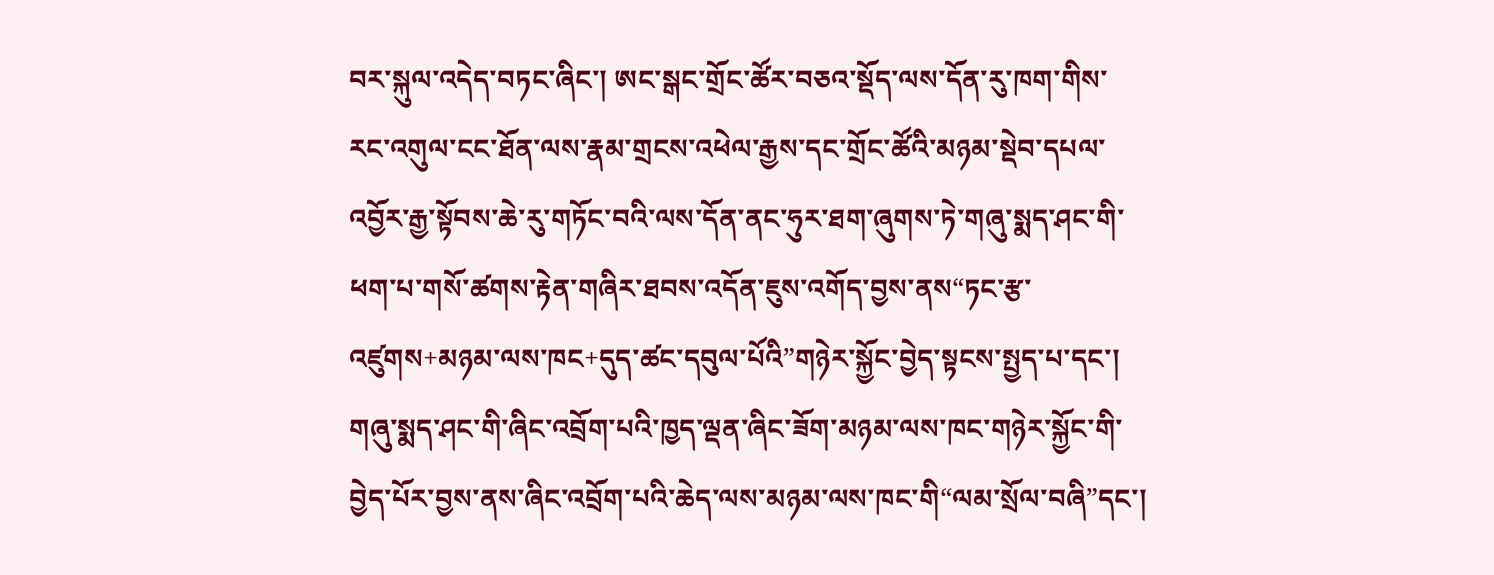བར་སྐུལ་འདེད་བཏང་ཞིང་། ཨང་སྒང་གྲོང་ཚོར་བཅའ་སྡོད་ལས་དོན་རུ་ཁག་གིས་རང་འགུལ་ངང་ཐོན་ལས་རྣམ་གྲངས་འཕེལ་རྒྱས་དང་གྲོང་ཚོའི་མཉམ་སྡེབ་དཔལ་འབྱོར་རྒྱ་སྟོབས་ཆེ་རུ་གཏོང་བའི་ལས་དོན་ནང་ཧུར་ཐག་ཞུགས་ཏེ་གཞུ་སྨད་ཤང་གི་ཕག་པ་གསོ་ཚགས་རྟེན་གཞིར་ཐབས་འདོན་ཇུས་འགོད་བྱས་ནས“ཏང་རྩ་འཛུགས+མཉམ་ལས་ཁང+དུད་ཚང་དབུལ་པོའི”གཉེར་སྐྱོང་བྱེད་སྟངས་སྤྱད་པ་དང་། གཞུ་སྨད་ཤང་གི་ཞིང་འབྲོག་པའི་ཁྱད་ལྡན་ཞིང་ཟོག་མཉམ་ལས་ཁང་གཉེར་སྐྱོང་གི་བྱེད་པོར་བྱས་ནས་ཞིང་འབྲོག་པའི་ཆེད་ལས་མཉམ་ལས་ཁང་གི“ལམ་སྲོལ་བཞི”དང་།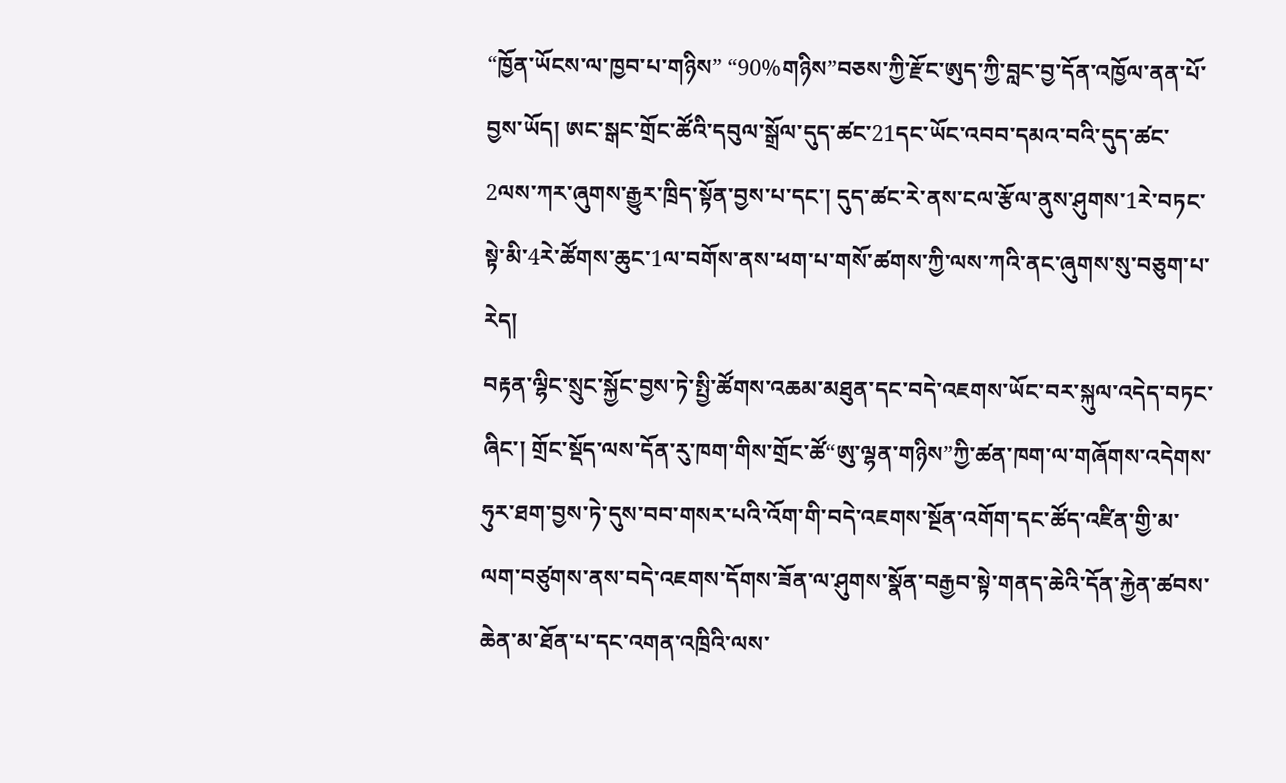“ཁྱོན་ཡོངས་ལ་ཁྱབ་པ་གཉིས” “90%གཉིས”བཅས་ཀྱི་རྫོང་ཨུད་ཀྱི་བླང་བྱ་དོན་འཁྱོལ་ནན་པོ་བྱས་ཡོད། ཨང་སྒང་གྲོང་ཚོའི་དབུལ་སྒྲོལ་དུད་ཚང་21དང་ཡོང་འབབ་དམའ་བའི་དུད་ཚང་2ལས་ཀར་ཞུགས་རྒྱུར་ཁྲིད་སྟོན་བྱས་པ་དང་། དུད་ཚང་རེ་ནས་ངལ་རྩོལ་ནུས་ཤུགས་1རེ་བཏང་སྟེ་མི་4རེ་ཚོགས་ཆུང་1ལ་བགོས་ནས་ཕག་པ་གསོ་ཚགས་ཀྱི་ལས་ཀའི་ནང་ཞུགས་སུ་བཅུག་པ་རེད།
བརྟན་ལྷིང་སྲུང་སྐྱོང་བྱས་ཏེ་སྤྱི་ཚོགས་འཆམ་མཐུན་དང་བདེ་འཇགས་ཡོང་བར་སྐུལ་འདེད་བཏང་ཞིང་། གྲོང་སྡོད་ལས་དོན་རུ་ཁག་གིས་གྲོང་ཚོ“ཨུ་ལྷན་གཉིས”ཀྱི་ཚན་ཁག་ལ་གཞོགས་འདེགས་ཧུར་ཐག་བྱས་ཏེ་དུས་བབ་གསར་པའི་འོག་གི་བདེ་འཇགས་སྔོན་འགོག་དང་ཚོད་འཛིན་གྱི་མ་ལག་བཙུགས་ནས་བདེ་འཇགས་དོགས་ཟོན་ལ་ཤུགས་སྣོན་བརྒྱབ་སྟེ་གནད་ཆེའི་དོན་རྐྱེན་ཚབས་ཆེན་མ་ཐོན་པ་དང་འགན་འཁྲིའི་ལས་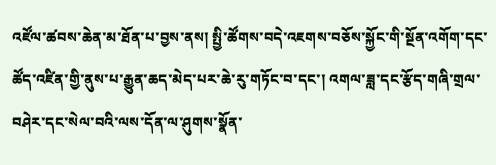འཛོལ་ཚབས་ཆེན་མ་ཐོན་པ་བྱས་ནས། སྤྱི་ཚོགས་བདེ་འཇགས་བཅོས་སྐྱོང་གི་སྔོན་འགོག་དང་ཚོད་འཛིན་གྱི་ནུས་པ་རྒྱུན་ཆད་མེད་པར་ཆེ་རུ་གཏོང་བ་དང་། འགལ་ཟླ་དང་རྩོད་གཞི་གྲལ་བཤེར་དང་སེལ་བའི་ལས་དོན་ལ་ཤུགས་སྣོན་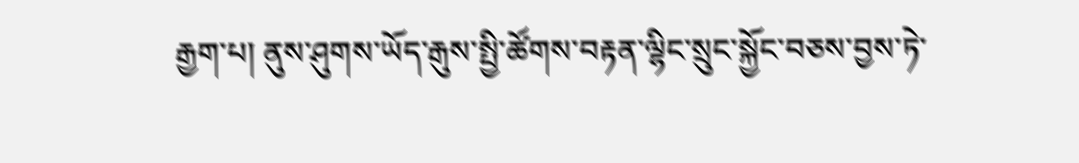རྒྱག་པ། ནུས་ཤུགས་ཡོད་རྒུས་སྤྱི་ཚོགས་བརྟན་ལྷིང་སྲུང་སྐྱོང་བཅས་བྱས་ཏེ་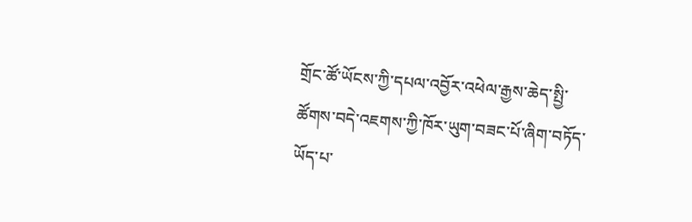གྲོང་ཚོ་ཡོངས་ཀྱི་དཔལ་འབྱོར་འཕེལ་རྒྱས་ཆེད་སྤྱི་ཚོགས་བདེ་འཇགས་ཀྱི་ཁོར་ཡུག་བཟང་པོ་ཞིག་བཏོད་ཡོད་པ་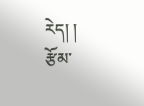རེད། །
རྩོམ་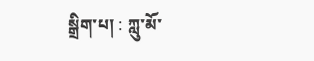སྒྲིག་པ། : ཀླུ་མོ་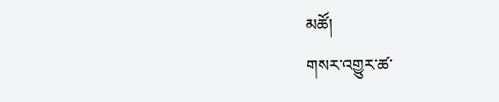མཚོ།
གསར་འགྱུར་ཚ་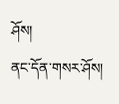ཤོས།
ནང་དོན་གསར་ཤོས།